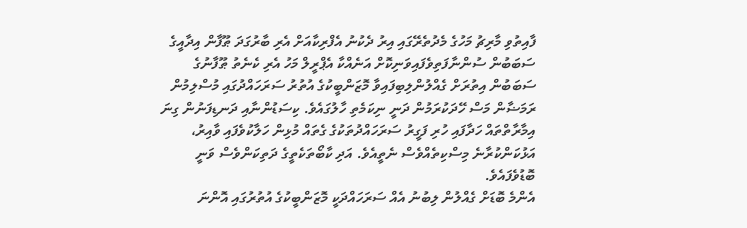ފާއިތުވި މާރިޗު މަހުގެ މެދުތެރޭގައި އިރު ދެކުނު އެފްރިކާއަށް އެރި ބާރުގަދަ ޠޫފާން އިދާއީގެ ސަބަބުން ސުންނާފަތިވެފައިވަނިކޮށް އަނެއްކާ އެޕްރީލް މަހު އެރި ކެނެތު ޠޫފާނުގެ ސަބަބުން އިތުރަށް ގެއްލުންލިބިފައިވާ މޮޒަންބީކުގެ އުތުރު ސަރަހައްދުގައި މުސްލިމުން ރަމަޟާން މަސް ހޭދަކުރަމުން ދަނީ ނިކަމެތި ހާލުގައެވެ. ކިސަޑުންނާއި ދަނޑިފަނުން ގިނަ އިމާރާތްތައް ހަދާފައި ހުރި ފަގީރު ސަރަހައްދުތަކުގެ ގެތައް މުޅިން ހަލާކުވެފައި ވާއިރު، އަޅުކަންކުރާނެ މިސްކިތެއްވެސް ނެތީއެވެ. އަދި ކާބޯތަކެތީގެ ދަތިކަންވެސް ވަނީ ބޮޑުވެފައެވެ.
އެންމެ ބޮޑަށް ގެއްލުން ލިބުނު އެއް ސަރަހައްދަކީ މޮޒަންބީކުގެ އުތުރުގައި އޮންނަ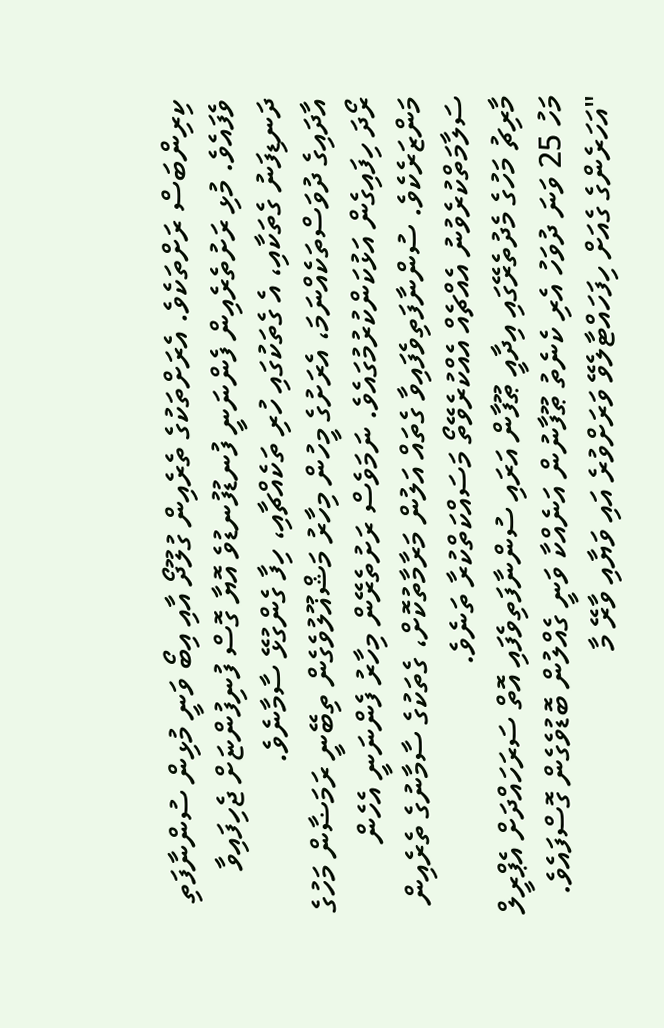ކިރިންބަސް ރަށްތަކެވެ. އެރަށްތަކުގެ ތެރެއިން ގުލޫދޯ އާއި އިބޯ ވަނީ މުޅިން ސުންނާފަތި ވެފައެވެ. މުޅި ރަށުތެރެއިން ފެންނަނީ ފުނޑުފުނޑުވެ އޮޔާ ގޮސް ފުނިފުންޏަށް ޖެހިފައިވާ ދަނޑިފަނު ގެތަކާއި، އެ ގެތަކުގައި ހުރި ތަކެއްޗާއި، ހިފާ ގެންގުޅޭ ސާމާނެވެ.
އާދައިގެ ދުވަސްތަކެއްނަމަ، އެރަށުގެ މީހުން މިހާރު މަޝްޣޫލުވެގެން ތިބޭނީ ރަމަޟާން މަހުގެ ރޯދަ ހިފައިގެން އަޅުކަންކުރުމުގައެވެ. ނަމަވެސް ރަށުތެރޭން މިހާރު ފެންނަނީ އެހެން މަންޒަރެކެވެ. ސުންނާފަތިވެފައިވާ ގެތައް އަލުން މަރާމާތުކޮށް، ގެތަކުގެ ސާމާނުގެ ތެރެއިން ސަލާމަތްކުރެވުނު އެއްޗެއް އެއްކުރެވޭތޯ މަސައްކަތްކުރާ ތަނެވެ.
މާރިޗު މަހުގެ މެދުތެރޭގައި އިދާއީ ޠޫފާން އަރައި ސުންނާފަތިވެފައި އޮތް ސަރަހައްދަށް އެޕްރީލް މަހު 25 ވަނަ ދުވަހު އެރި ކެނެތު ޠޫފާނުން އަނެއްކާ ވަނީ ގެއްލުން ބޮޑުވެގެން ގޮސްފައެވެ.
"އަހަރެންގެ ގެއަށް ހިފަހައްޓާލެވޭ ވަރަށްވުރެ އައި ވަޔާއި ވާރޭ މާ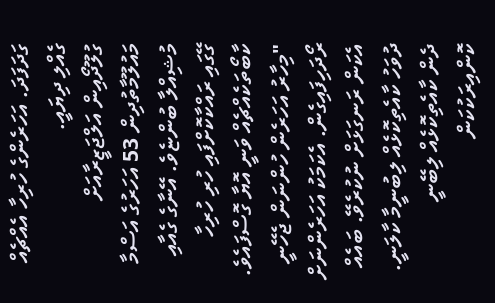ގަދަފަދަ. އަހަރެންގެ ހުރިހާ އެއްޗެއް ގެއްލި ދިޔައީ.
ގުލޫދޯއިން އަލްޖަޒީރާއަށް މައުލޫމާތުދިން 53 އަހަރުގެ އަސްމާ މުޝިއްލާ ބުންޏެވެ. އޭނާގެ ގެއާއި ގޭގައި ރައްކާކޮށްފައި ހުރި ހުރިހާ ކާބޯތަކެއްޗެއް ވަނީ އޮޔާ ގޮސްފައެވެ.
"މިހާރު އަހަރެން ހުންނަން ޖެހޭނީ ރޯދަހިފައިގެން. އެކަމަކު އަހަރެންނަށް އެކަން ރަނގަޅަށް ނުކުރެވޭ. ބައެއް ދުވަހު ކާއެތިކޮޅެއް ލިބުނީމާ ކާލަނީ. ދެން ކާއެތިކޮޅެއް ލިބޭނީ ކޮންއިރަކުކަން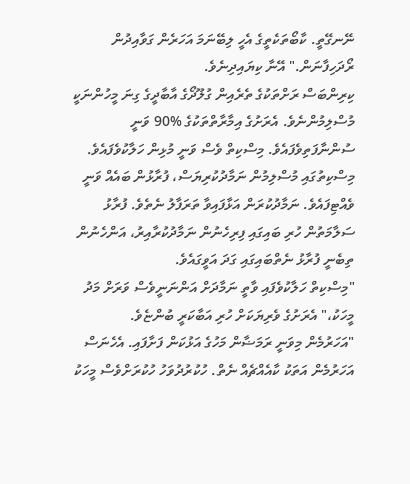ނޭނގޭތީ. ކާބޯތަކެތީގެ އެހީ ލިބޭނަމަ އަހަރެން ގަވާއިދުން ރޯދަހިފާނަން." އޭނާ ކިޔައިދިނެވެ.
ކިރިންބަސް ރަށްތަކުގެ ތެރެއިން ގުލޫދޯގެ އާބާދީގެ ގިނަ މީހުންނަކީ މުސްލިމުންނެވެ. އެރަށުގެ އިމާރާތްތަކުގެ %90 ވަނީ ސުންނާފަތިވެފައެވެ. މިސްކިތް ވެސް ވަނީ މުޅިން ހަލާކުވެފައެވެ. މިސްކިތުގައި މުސްލިމުން ނަމާދުކުރިޔަސް، ފުރާޅުން ބައެއް ވަނީ ވެއްޓިފައެވެ. ނަމާދުކުރަން އަޅާފައިވާ ތަރަފާލު ނެތެވެ. ފުރާޅު ސަލާމަތުން ހުރި ބައިގައި ފިރިހެނުން ނަމާދުކުރާއިރު، އަންހެނުން ތިބެނީ ފުރާޅު ނެތްބައިގައި ގަދަ އަވީގައެވެ.
"މިސްކިތް ހަލާކުވެފައި ވާތީ ނަމާދަށް އަންނަނީވެސް ވަރަށް މަދު މީހަކު،" އެރަށުގެ ވެރިޔަކަށް ހުރި އަބާކަރީ ބުންޏެވެ.
"އަހަރުމެން މިވަނީ ރަމަޟާން މަހުގެ އަޅުކަން ފަށާފައި. އެހެނަސް އަހަރުމެން އަތަކު ކާއެއްޗެއް ނެތް. ހުކުރުދުވަހު ހުކުރަށްވެސް މީހަކު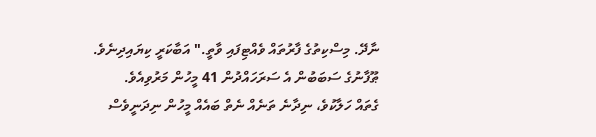ނާދޭ. މިސްކިތުގެ ފާރުތައް ވެއްޓިފައި ވާތީ." އަބާކަރީ ކިޔައިދިނެވެ.
ޠޫފާނުގެ ސަބަބުން އެ ސަރަހައްދުން 41 މީހުން މަރުވިއެވެ.
ގެތައް ހަލާކުވެ، ނިދާނެ ތަނެއް ނެތް ބައެއް މީހުން ނިދަނީވެސް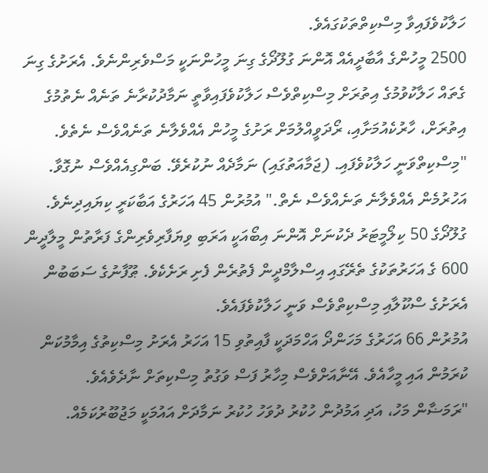ހަލާކުވެފައިވާ މިސްކިތްތަކުގައެވެ.
2500 މީހުންގެ އާބާދީއެއް އޮންނަ ގުލޫދޯގެ ގިނަ މީހުންނަކީ މަސްވެރިންނެވެ. އެރަށުގެ ގިނަ ގެތައް ހަލާކުވުމުގެ އިތުރަށް މިސްކިތްވެސް ހަލާކުވެފައިވާތީ ނަމާދުކުރާނެ ތަނެއް ނެތުމުގެ އިތުރަށް، ހާރުކެއުމަށާއި، ރޯދަވީއްލުމަށް ރަށުގެ މީހުން އެއްވެލާނެ ތަނެއްވެސް ނެތެވެ.
"މިސްކިތްވަނީ ހަލާކުވެފައި. (ޖަމާއަތުގައި) ނަމާދެއް ނުކުރެވޭ. ބަންގިއެއްވެސް ނުގޮވާ. އަހުރުމެން އެއްވެލާނެ ތަނެއްވެސް ނެތް." އުމުރުން 45 އަހަރުގެ އަބާކަރީ ކިޔައިދިނެވެ.
ގުލޫދޯގެ 50 ކިލޯމީޓަރު ދެކުނަށް އޮންނަ އިބޯއަކީ އަރަބި ވިޔަފާރިވެރިންގެ ފަރާތުން މީލާދީން 600 ގެ އަހަރުތަކުގެ ތެރޭގައި އިސްލާމްދީން ފެތުރެން ފެށި ރަށެކެވެ. ޠޫފާނުގެ ސަބަބުން އެރަށުގެ ސްކޫލާއި މިސްކިތްވެސް ވަނީ ހަލާކުވެފައެވެ.
އުމުރުން 66 އަހަރުގެ މަހަންދޯ އަހްމަދަކީ ފާއިތުވި 15 އަހަރު އެރަށު މިސްކިތުގެ އިމާމުކަން ކުރަމުން އައި މީހާއެވެ. އޭނާއަށްވެސް މިހާރު ފަސް ވަގުތު މިސްކިތަށް ނާދެވެއެވެ.
"ރަމަޟާން މަހު، އަދި އަމުދުން ހުކުރު ދުވަހު ހުކުރު ނަމާދަށް އައުމަކީ މަޖުބޫރުކަމެއް.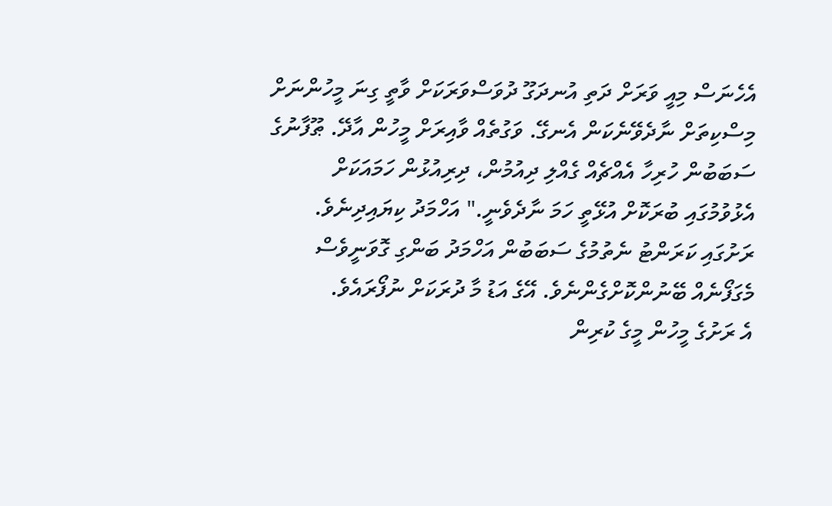އެހެނަސް މިއީ ވަރަށް ދަތި އުނދަގޫ ދުވަސްވަރަކަށް ވާތީ ގިނަ މީހުންނަށް މިސްކިތަށް ނާދެވޭނެކަން އެނގޭ. ވަގުތެއް ވާއިރަށް މީހުން އާދޭ. ޠޫފާނުގެ ސަބަބުން ހުރިހާ އެއްޗެއް ގެއްލި ދިއުމުން، ދިރިއުޅުން ހަމައަކަށް އެޅުވުމުގައި ބުރަކޮށް އުޅޭތީ ހަމަ ނާދެވެނީ." އަހްމަދު ކިޔައިދިނެވެ.
ރަށުގައި ކަރަންޓު ނެތުމުގެ ސަބަބުން އަހްމަދު ބަންގި ގޮވަނީވެސް މެގަފޯނެއް ބޭނުންކޮށްގެންނެވެ. އޭގެ އަޑު މާ ދުރަކަށް ނުފޯރައެވެ.
އެ ރަށުގެ މީހުން މީގެ ކުރިން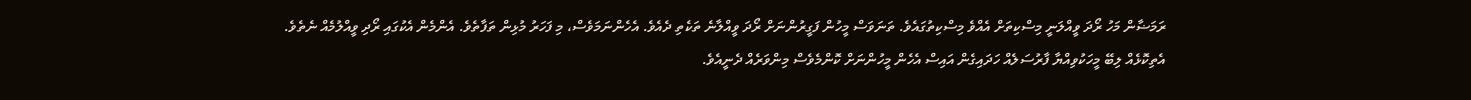ރަމަޟާން މަހު ރޯދަ ވީއްލަނީ މިސްކިތަށް އެއްވެ މިސްކިތުގައެވެ. ތަނަވަސް މީހުން ފަގީރުންނަށް ރޯދަ ވީއްލާނެ ތަކެތި ދެއެވެ. އެހެންނަމަވެސް، މި ފަހަރު މުޅިން ތަފާތެވެ. އެންމެން އެކުގައި ރޯދި ވީއްލުމެއް ނެތެވެ. އެތިކޮޅެއް ލިބޭ މީހަކުވިއްޔާ ފާރުސަލެއް ހަދައިގެން އައިސް އެހެން މީހުންނަށް ކޮންމެވެސް މިންވަރެއް ދެނީއެވެ.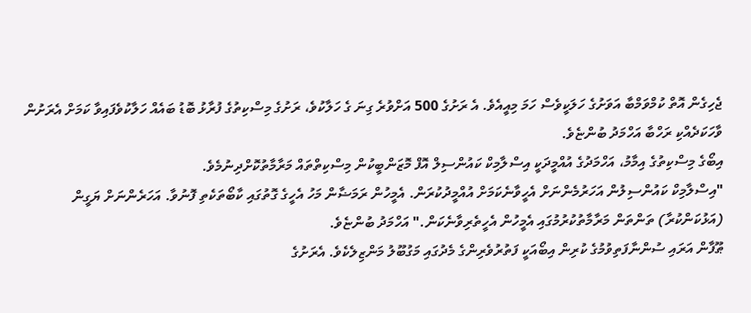ޖެހިގެން އޮތް ކުމްވަމްބާ އަވަށުގެ ހަލަކީވެސް ހަމަ މިއީއެވެ. އެ ރަށުގެ 500 އަށްވުރެ ގިނަ ގެ ހަލާކުވެ، ރަށުގެ މިސްކިތުގެ ފުރާޅު ބޮޑު ބައެއް ހަލާކުވެފައިވާ ކަމަށް އެރަށުން ވާހަކަދެއްކި ރަހްބާ އަހްމަދު ބުންޏެވެ.
އިބޯގެ މިސްކިތުގެ އިމާމު، އަހްމަދުގެ އުއްމީދަކީ އިސްލާމިކް ކައުންސިލް އޮފް މޮޒަންބީކުން މިސްކިތްތައް މަރާމާތުކޮށްދިނުމެވެ.
"އިސްލާމިކް ކައުންސިލުން އަހަރުމެންނަށް އެހީވާނެކަމަށް އުއްމީދުކުރަން. އެމީހުން ރަމަޟާން މަހު އެހީގެ ގޮތުގައި ކާބޯތަކެތި ފޮނުވާ. އަހަރެންނަށް ޔަގީން (އަޅުކަންކުރާ) ތަންތަން މަރާމާތުކުރުމުގައި އެމީހުން އެހީތެރިވާނެކަން." އަހްމަދު ބުންޏެވެ.
ޠޫފާން އަރައި ސުންނާފަތިވުމުގެ ކުރިން އިބޯއަކީ ފަތުރުވެރިންގެ މެދުގައި މަގުބޫލު މަންޒިލެކެވެ. އެރަށުގެ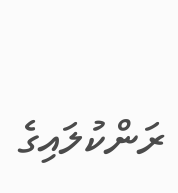ރަންކުލައިގެ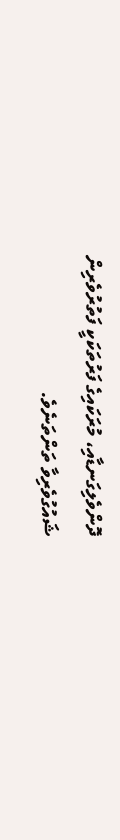ދޮންވެލިގަނޑާއި، މުރަކައިގެ ފަރުތަކަކީ ފަތުރުވެރިން ޝައުގުވެރިވާ ތަންތަނެވެ.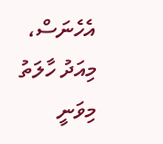އެހެނަސް، މިއަދު ހާލަތު މިވަނީ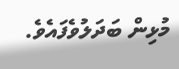މުޅިން ބަދަލުވެފައެވެ.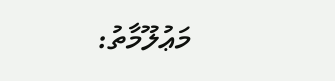މަޢުލޫމާތު: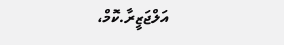އަލްޖަޒީރާ.ކޮމް،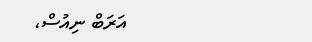އަރަބް ނިއުސް،